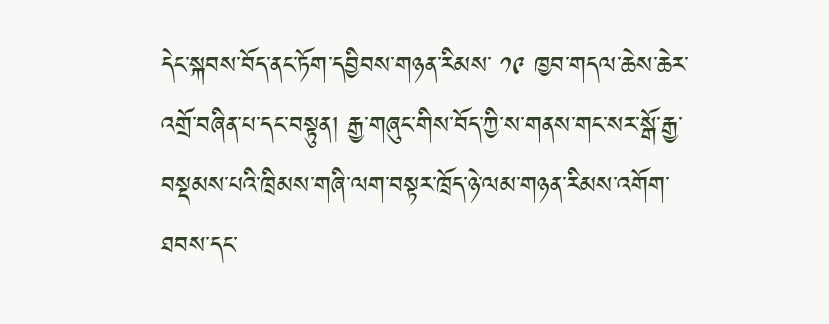དེང་སྐབས་བོད་ནང་ཏོག་དབྱིབས་གཉན་རིམས་ ༡༩ ཁྱབ་གདལ་ཆེས་ཆེར་འགྲོ་བཞིན་པ་དང་བསྟུན། རྒྱ་གཞུང་གིས་བོད་ཀྱི་ས་གནས་གང་སར་སྒོ་རྒྱ་བསྡམས་པའི་ཁྲིམས་གཞི་ལག་བསྟར་ཁྲོད་ཉེ་ལམ་གཉན་རིམས་འགོག་ཐབས་དང་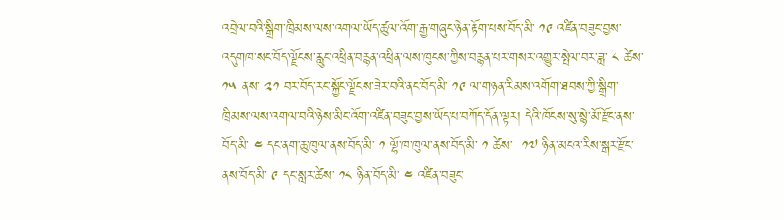འབྲེལ་བའི་སྒྲིག་ཁྲིམས་ལས་འགལ་ཡོད་ཚུལ་འོག་རྒྱ་གཞུང་ཉེན་རྟོག་པས་བོད་མི་ ༡༩ འཛིན་བཟུང་བྱས་འདུགཁ་སང་བོད་ལྗོངས་རླུང་འཕྲིན་བརྙན་འཕྲིན་ལས་ཁུངས་ཀྱིས་བརྙན་པར་གསར་འགྱུར་སྤེལ་བར་ཟླ་ ༨ ཚེས་ ༡༥ ནས་ ༢༡ བར་བོད་རང་སྐྱོང་ལྗོངས་ཟེར་བའི་ནང་བོད་མི་ ༡༩ ལ་གཉན་རིམས་འགོག་ཐབས་ཀྱི་སྒྲིག་ཁྲིམས་ལས་འགལ་བའི་ཉེས་མིང་འོག་འཛིན་བཟུང་བྱས་ཡོད་པ་བཀོད་དོན་ལྟར། དེའི་ཁོངས་སུ་སྙེ་མོ་རྫོང་ནས་བོད་མི་ ༤ དང་ནག་ཆུ་ཁུལ་ནས་བོད་མི་ ༡ ལྷོ་ཁ་ཁུལ་ནས་བོད་མི་ ༡ ཚེས་  ༡༧ ཉིན་མངའ་རིས་སྒར་རྫོང་ནས་བོད་མི་ ༩ དང་སླར་ཚེས་ ༡༨ ཉིན་བོད་མི་ ༤ འཛིན་བཟུང་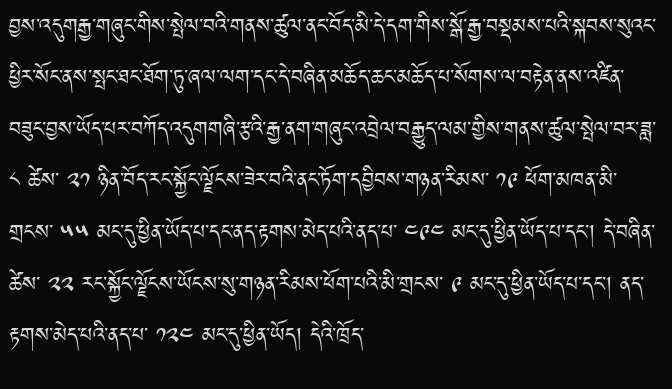བྱས་འདུགརྒྱ་གཞུང་གིས་སྤེལ་བའི་གནས་ཚུལ་ནང་བོད་མི་དེ་དག་གིས་སྒོ་རྒྱ་བསྡམས་པའི་སྐབས་སུའང་ཕྱིར་སོང་ནས་སྤང་ཐང་ཐོག་ཏུ་ཞལ་ལག་དང་དེ་བཞིན་མཆོད་ཆང་མཆོད་པ་སོགས་ལ་བརྟེན་ནས་འཛིན་བཟུང་བྱས་ཡོད་པར་བཀོད་འདུགགཞི་རྩའི་རྒྱ་ནག་གཞུང་འབྲེལ་བརྒྱུད་ལམ་གྱིས་གནས་ཚུལ་སྤེལ་བར་ཟླ་ ༨ ཚེས་ ༢༡ ཉིན་བོད་རང་སྐྱོང་ལྗོངས་ཟེར་བའི་ནང་ཏོག་དབྱིབས་གཉན་རིམས་ ༡༩ ཕོག་མཁན་མི་གྲངས་ ༥༥ མང་དུ་ཕྱིན་ཡོད་པ་དང་ནད་རྟགས་མེད་པའི་ནད་པ་ ༤༩༤ མང་དུ་ཕྱིན་ཡོད་པ་དང་། དེ་བཞིན་ཚེས་ ༢༢ རང་སྐྱོང་ལྗོངས་ཡོངས་སུ་གཉན་རིམས་ཕོག་པའི་མི་གྲངས་ ༩ མང་དུ་ཕྱིན་ཡོད་པ་དང་། ནད་རྟགས་མེད་པའི་ནད་པ་ ༡༢༤ མང་དུ་ཕྱིན་ཡོད། དེའི་ཁྲོད་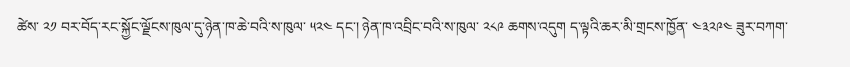ཚེས་ ༢༡ བར་བོད་རང་སྐྱོང་ལྗོངས་ཁུལ་དུ་ཉེན་ཁ་ཆེ་བའི་ས་ཁུལ་ ༥༢༤ དང་། ཉེན་ཁ་འབྲིང་བའི་ས་ཁུལ་ ༢༨༩ ཆགས་འདུག ད་ལྟའི་ཆར་མི་གྲངས་ཁྱོན་ ༤༣༢༩༤ ཟུར་བཀག་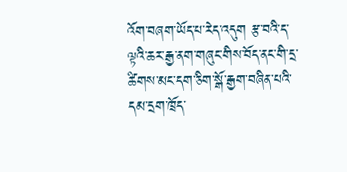འོག་བཞག་ཡོད་པ་རེད་འདུག རྩ་བའི་ད་ལྟའི་ཆར་རྒྱ་ནག་གཞུང་གིས་བོད་ནང་གི་དྲ་ཚིགས་མང་དག་ཅིག་སྒོ་རྒྱག་བཞིན་པའི་དམ་དྲག་ཁྲོད་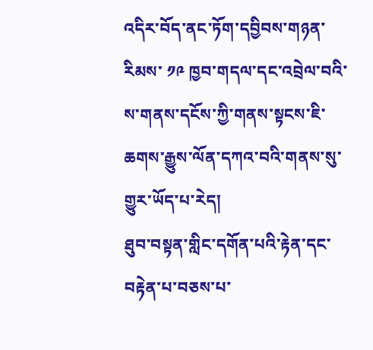འདིར་བོད་ནང་ཏོག་དབྱིབས་གཉན་རིམས་ ༡༩ ཁྱབ་གདལ་དང་འབྲེལ་བའི་ས་གནས་དངོས་ཀྱི་གནས་སྟངས་ཇི་ཆགས་རྒྱུས་ལོན་དཀའ་བའི་གནས་སུ་གྱུར་ཡོད་པ་རེད།
ཐུབ་བསྟན་གླིང་དགོན་པའི་རྟེན་དང་བརྟེན་པ་བཅས་པ་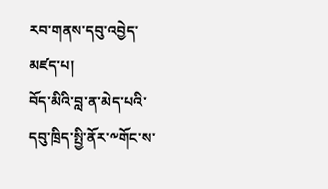རབ་གནས་དབུ་འབྱེད་མཛད་པ།
བོད་མིའི་བླ་ན་མེད་པའི་དབུ་ཁྲིད་སྤྱི་ནོར་༸གོང་ས་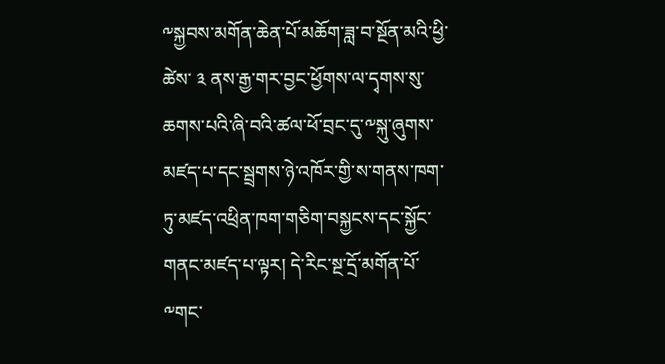༸སྐྱབས་མགོན་ཆེན་པོ་མཆོག་ཟླ་བ་སྔོན་མའི་ཕྱི་ཚེས་ ༣ ནས་རྒྱ་གར་བྱང་ཕྱོགས་ལ་དྭགས་སུ་ཆགས་པའི་ཞི་བའི་ཚལ་ཕོ་བྲང་དུ་༸སྐུ་ཞུགས་མཛད་པ་དང་སྦྲགས་ཉེ་འཁོར་གྱི་ས་གནས་ཁག་ཏུ་མཛད་འཕྲིན་ཁག་གཅིག་བསྐྱངས་དང་སྐྱོང་གནང་མཛད་པ་ལྟར། དེ་རིང་སྔ་དྲོ་མགོན་པོ་༸གང་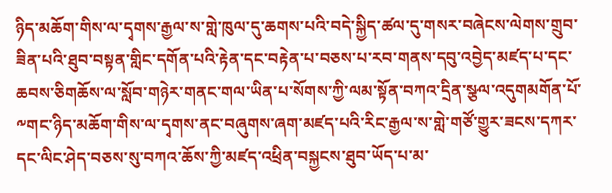ཉིད་མཆོག་གིས་ལ་དྭགས་རྒྱལ་ས་གླེ་ཁུལ་དུ་ཆགས་པའི་བདེ་སྐྱིད་ཚལ་དུ་གསར་བཞེངས་ལེགས་གྲུབ་ཟིན་པའི་ཐུབ་བསྟན་གླིང་དགོན་པའི་རྟེན་དང་བརྟེན་པ་བཅས་པ་རབ་གནས་དབུ་འབྱེད་མཛད་པ་དང་ཆབས་ཅིགཆོས་ལ་སློབ་གཉེར་གནང་གལ་ཡིན་པ་སོགས་ཀྱི་ལམ་སྟོན་བཀའ་དྲིན་སྩལ་འདུགམགོན་པོ་༸གང་ཉིད་མཆོག་གིས་ལ་དྭགས་ནང་བཞུགས་ཞག་མཛད་པའི་རིང་རྒྱལ་ས་གླེ་གཙོ་གྱུར་ཟངས་དཀར་དང་ལིང་ཤེད་བཅས་སུ་བཀའ་ཆོས་ཀྱི་མཛད་འཕྲིན་བསྐྱངས་ཐུབ་ཡོད་པ་མ་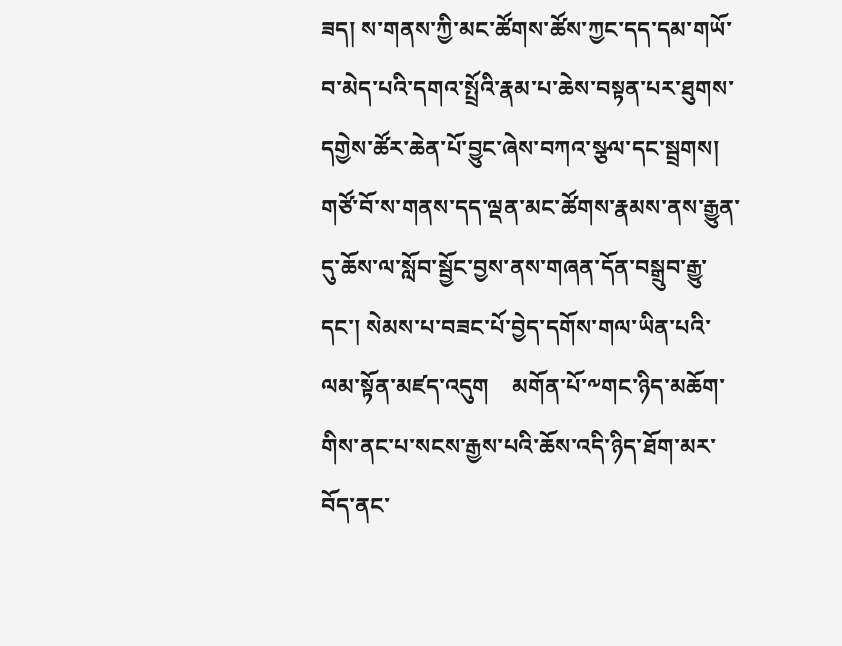ཟད། ས་གནས་ཀྱི་མང་ཚོགས་ཚོས་ཀྱང་དད་དམ་གཡོ་བ་མེད་པའི་དགའ་སྤྲོའི་རྣམ་པ་ཆེས་བསྟན་པར་ཐུགས་དགྱེས་ཚོར་ཆེན་པོ་བྱུང་ཞེས་བཀའ་སྩལ་དང་སྦྲགས། གཙོ་བོ་ས་གནས་དད་ལྡན་མང་ཚོགས་རྣམས་ནས་རྒྱུན་དུ་ཆོས་ལ་སློབ་སྦྱོང་བྱས་ནས་གཞན་དོན་བསྒྲུབ་རྒྱུ་དང་། སེམས་པ་བཟང་པོ་བྱེད་དགོས་གལ་ཡིན་པའི་ལམ་སྟོན་མཛད་འདུག    མགོན་པོ་༸གང་ཉིད་མཆོག་གིས་ནང་པ་སངས་རྒྱས་པའི་ཆོས་འདི་ཉིད་ཐོག་མར་བོད་ནང་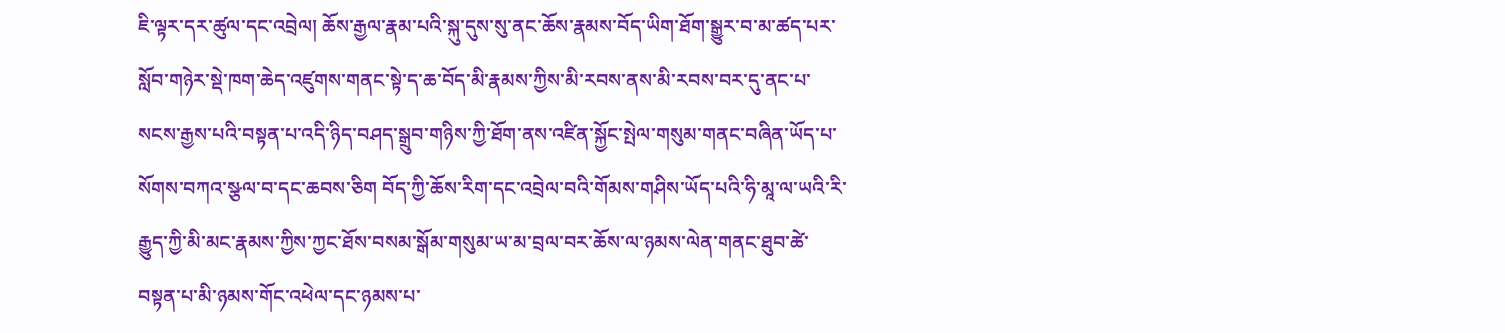ཇི་ལྟར་དར་ཚུལ་དང་འབྲེལ། ཆོས་རྒྱལ་རྣམ་པའི་སྐུ་དུས་སུ་ནང་ཆོས་རྣམས་བོད་ཡིག་ཐོག་སྒྱུར་བ་མ་ཚད་པར་སློབ་གཉེར་སྡེ་ཁག་ཆེད་འཛུགས་གནང་སྟེ་ད་ཆ་བོད་མི་རྣམས་ཀྱིས་མི་རབས་ནས་མི་རབས་བར་དུ་ནང་པ་སངས་རྒྱས་པའི་བསྟན་པ་འདི་ཉིད་བཤད་སྒྲུབ་གཉིས་ཀྱི་ཐོག་ནས་འཛིན་སྐྱོང་སྤེལ་གསུམ་གནང་བཞིན་ཡོད་པ་སོགས་བཀའ་སྩལ་བ་དང་ཆབས་ཅིག བོད་ཀྱི་ཆོས་རིག་དང་འབྲེལ་བའི་གོམས་གཤིས་ཡོད་པའི་ཧི་མཱ་ལ་ཡའི་རི་རྒྱུད་ཀྱི་མི་མང་རྣམས་ཀྱིས་ཀྱང་ཐོས་བསམ་སྒོམ་གསུམ་ཡ་མ་བྲལ་བར་ཆོས་ལ་ཉམས་ལེན་གནང་ཐུབ་ཚེ་བསྟན་པ་མི་ཉམས་གོང་འཕེལ་དང་ཉམས་པ་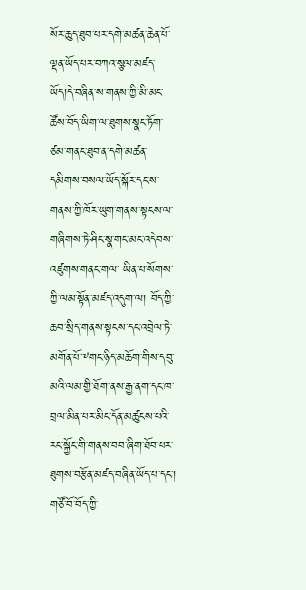སོར་ཆུད་ཐུབ་པར་དགེ་མཚན་ཆེན་པོ་ལྡན་ཡོད་པར་བཀའ་སྩལ་མཛད་ཡོད།དེ་བཞིན་ས་གནས་ཀྱི་མི་མང་ཚོས་བོད་ཡིག་ལ་ཐུགས་སྣང་ཏོག་ཙམ་གནང་ཐུབ་ན་དགེ་མཚན་དམིགས་བསལ་ཡོད་སྐོར་དང་ས་གནས་ཀྱི་ཁོར་ཡུག་གནས་སྟངས་ལ་གཞིགས་ཏེ་ཤིང་སྣ་གང་མང་འདེབས་འཛུགས་གནང་གལ་ ཡིན་པ་སོགས་ཀྱི་ལམ་སྟོན་མཛད་འདུག་ལ། བོད་ཀྱི་ཆབ་སྲིད་གནས་སྟངས་དང་འབྲེལ་ཏེ་མགོན་པོ་༸གང་ཉིད་མཆོག་གིས་དབུ་མའི་ལམ་གྱི་ཐོག་ནས་རྒྱ་ནག་དང་ཁ་བྲལ་མིན་པར་མིང་དོན་མཚུངས་པའི་རང་སྐྱོང་གི་གནས་བབ་ཞིག་ཐོབ་པར་ཐུགས་བརྩོན་མཛད་བཞིན་ཡོད་པ་དང་། གཙོ་བོ་བོད་ཀྱི་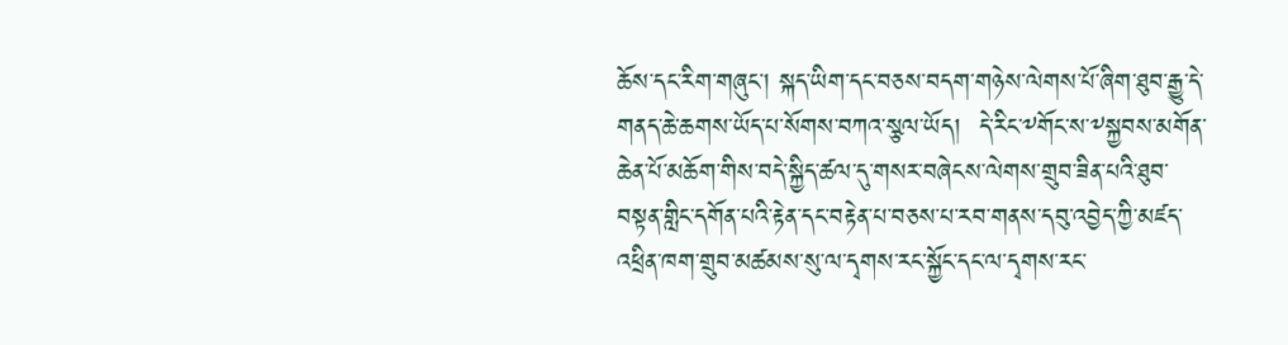ཆོས་དང་རིག་གཞུང་། སྐད་ཡིག་དང་བཅས་བདག་གཉེས་ལེགས་པོ་ཞིག་ཐུབ་རྒྱུ་དེ་གནད་ཆེ་ཆགས་ཡོད་པ་སོགས་བཀའ་སྩལ་ཡོད།  དེ་རིང་༸གོང་ས་༸སྐྱབས་མགོན་ཆེན་པོ་མཆོག་གིས་བདེ་སྐྱིད་ཚལ་དུ་གསར་བཞེངས་ལེགས་གྲུབ་ཟིན་པའི་ཐུབ་བསྟན་གླིང་དགོན་པའི་རྟེན་དང་བརྟེན་པ་བཅས་པ་རབ་གནས་དབུ་འབྱེད་ཀྱི་མཛད་འཕྲིན་ཁག་གྲུབ་མཚམས་སུ་ལ་དྭགས་རང་སྐྱོང་དང་ལ་དྭགས་རང་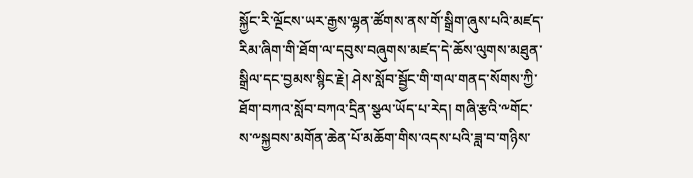སྐྱོང་རི་ལྔོངས་ཡར་རྒྱས་ལྷན་ཚོགས་ནས་གོ་སྒྲིག་ཞུས་པའི་མཛད་རིམ་ཞིག་གི་ཐོག་ལ་དབུས་བཞུགས་མཛད་དེ་ཆོས་ལུགས་མཐུན་སྒྲིལ་དང་བྱམས་སྙིང་རྗེ། ཤེས་སློབ་སྦྱོང་གི་གལ་གནད་སོགས་ཀྱི་ཐོག་བཀའ་སློབ་བཀའ་དྲིན་སྩལ་ཡོད་པ་རེད། གཞི་རྩའི་༸གོང་ས་༸སྐྱབས་མགོན་ཆེན་པོ་མཆོག་གིས་འདས་པའི་ཟླ་བ་གཉིས་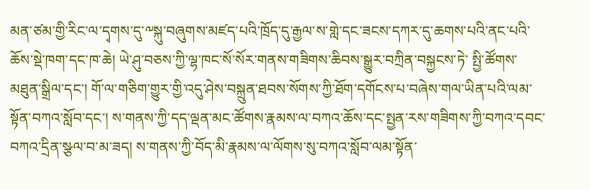མན་ཙམ་གྱི་རིང་ལ་དྭགས་དུ་༸སྐུ་བཞུགས་མཛད་པའི་ཁྲོད་དུ་རྒྱལ་ས་གླེ་དང་ཟངས་དཀར་དུ་ཆགས་པའི་ནང་པའི་ཆོས་སྡེ་ཁག་དང་ཁ་ཆེ། ཡེ་ཤུ་བཅས་ཀྱི་ལྷ་ཁང་སོ་སོར་གནས་གཟིགས་ཆིབས་སྒྱུར་བཀྲིན་བསྐྱངས་ཏེ་ སྤྱི་ཚོགས་མཐུན་སྒྲིལ་དང་། གོ་ལ་གཅིག་གྱུར་གྱི་འདུ་ཤེས་བསྐྲུན་ཐབས་སོགས་ཀྱི་ཐོག་དགོངས་པ་བཞེས་གལ་ཡིན་པའི་ལམ་སྟོན་བཀའ་སློབ་དང་། ས་གནས་ཀྱི་དད་ལྡན་མང་ཚོགས་རྣམས་ལ་བཀའ་ཆོས་དང་སྤྱན་རས་གཟིགས་ཀྱི་བཀའ་དབང་བཀའ་དྲིན་སྩལ་བ་མ་ཟད། ས་གནས་ཀྱི་བོད་མི་རྣམས་ལ་ལོགས་སུ་བཀའ་སློབ་ལམ་སྟོན་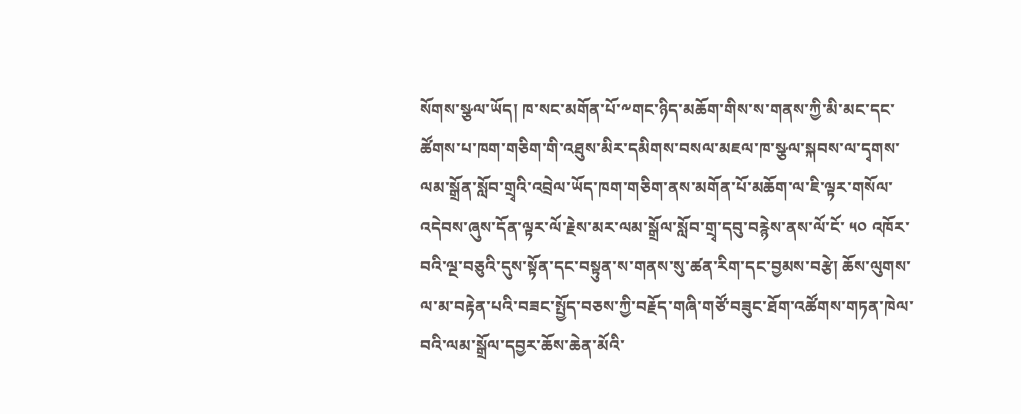སོགས་སྩལ་ཡོད། ཁ་སང་མགོན་པོ་༸གང་ཉིད་མཆོག་གིས་ས་གནས་ཀྱི་མི་མང་དང་ཚོགས་པ་ཁག་གཅིག་གི་འཐུས་མིར་དམིགས་བསལ་མཇལ་ཁ་སྩལ་སྐབས་ལ་དྭགས་ལམ་སྒྲོན་སློབ་གྲྭའི་འབྲེལ་ཡོད་ཁག་གཅིག་ནས་མགོན་པོ་མཆོག་ལ་ཇི་ལྟར་གསོལ་འདེབས་ཞུས་དོན་ལྟར་ལོ་རྗེས་མར་ལམ་སྒྲོལ་སློབ་གྲྭ་དབུ་བརྙེས་ནས་ལོ་ངོ་ ༥༠ འཁོར་བའི་ལྔ་བཅུའི་དུས་སྟོན་དང་བསྟུན་ས་གནས་སུ་ཚན་རིག་དང་བྱམས་བརྩེ། ཆོས་ལུགས་ལ་མ་བརྟེན་པའི་བཟང་སྤྱོད་བཅས་ཀྱི་བརྗོད་གཞི་གཙོ་བཟུང་ཐོག་འཚོགས་གཏན་ཁེལ་བའི་ལམ་སྒྲོལ་དབྱར་ཆོས་ཆེན་མོའི་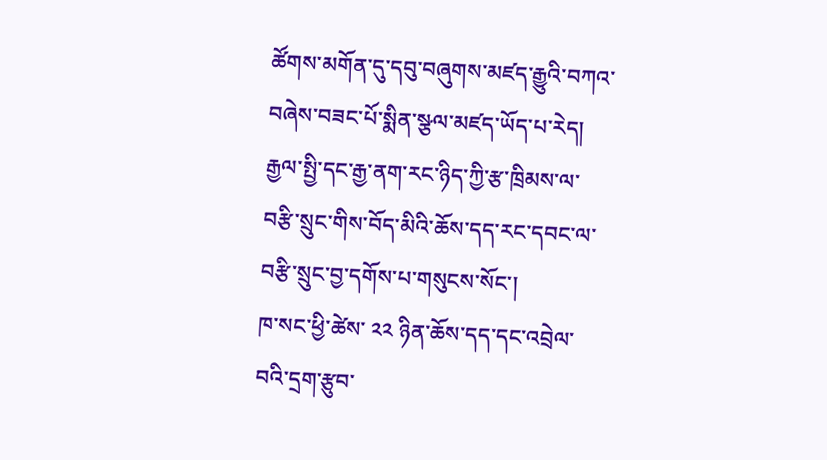ཚོགས་མགོན་དུ་དབུ་བཞུགས་མཛད་རྒྱུའི་བཀའ་བཞེས་བཟང་པོ་སྨིན་སྩལ་མཛད་ཡོད་པ་རེད།
རྒྱལ་སྤྱི་དང་རྒྱ་ནག་རང་ཉིད་ཀྱི་རྩ་ཁྲིམས་ལ་བརྩི་སྲུང་གིས་བོད་མིའི་ཆོས་དད་རང་དབང་ལ་བརྩི་སྲུང་བྱ་དགོས་པ་གསུངས་སོང་།
ཁ་སང་ཕྱི་ཚེས་ ༢༢ ཉིན་ཆོས་དད་དང་འབྲེལ་བའི་དྲག་རྩུབ་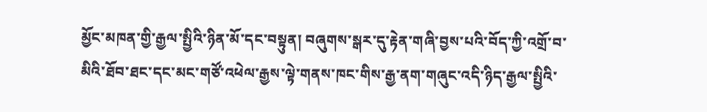མྱོང་མཁན་གྱི་རྒྱལ་སྤྱིའི་ཉིན་མོ་དང་བསྟུན། བཞུགས་སྒར་དུ་རྟེན་གཞི་བྱས་པའི་བོད་ཀྱི་འགྲོ་བ་མིའི་ཐོབ་ཐང་དང་མང་གཙོ་འཕེལ་རྒྱས་ལྟེ་གནས་ཁང་གིས་རྒྱ་ནག་གཞུང་འདི་ཉིད་རྒྱལ་སྤྱིའི་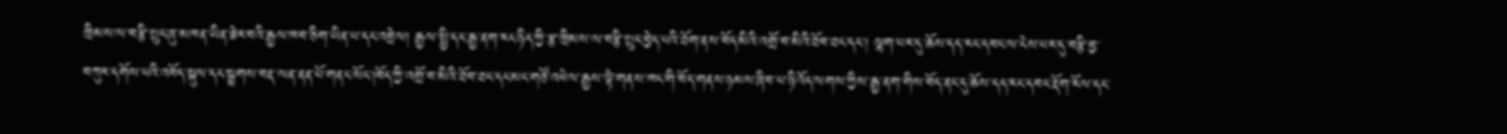ཁྲིམས་ལ་བརྩི་སྲུང་ཞུ་མཁན་ཡིན་ཟེར་བའི་རྒྱལ་ཁབ་ཅིག་ཡིན་པ་དང་འབྲེལ། རྒྱལ་སྤྱི་དང་རྒྱ་ནག་རང་ཉིད་ཀྱི་རྩ་ཁྲིམས་ལ་བརྩི་སྲུང་བྱེད་པའི་ཐོག་ནས་བོད་མིའི་འགྲོ་བ་མིའི་ཐོབ་ཐང་དང་། ལྷག་པར་དུ་ཆོས་དད་རང་དབང་ལ་ངེས་པར་དུ་བརྩི་བྱ་བཀུར་དགོས་པའི་འབོད་སྐུལ་དང་སྦྲགས་བརྡ་ལན་ནན་པོ་གནང་སོང་།བོད་ཀྱི་འགྲོ་བ་མིའི་ཐོབ་ཐང་དང་མང་གཙོ་འཕེལ་རྒྱས་ལྟེ་གནས་ཁང་གི་བོད་གནས་ཉམས་ཞིབ་པ་ཉི་འོད་ལགས་ཀྱིས་རྒྱ་ནག་གིས་བོད་ནང་དུ་ཆོས་དད་རང་དབང་རྡོག་རོལ་དང་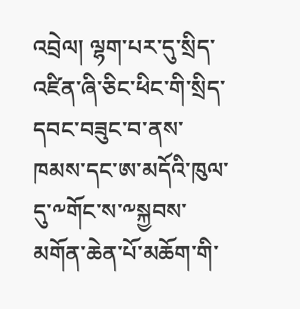འབྲེལ། ལྷག་པར་དུ་སྲིད་འཛིན་ཞི་ཅིང་ཕིང་གི་སྲིད་དབང་བཟུང་བ་ནས་ཁམས་དང་ཨ་མདོའི་ཁུལ་དུ་༸གོང་ས་༸སྐྱབས་མགོན་ཆེན་པོ་མཆོག་གི་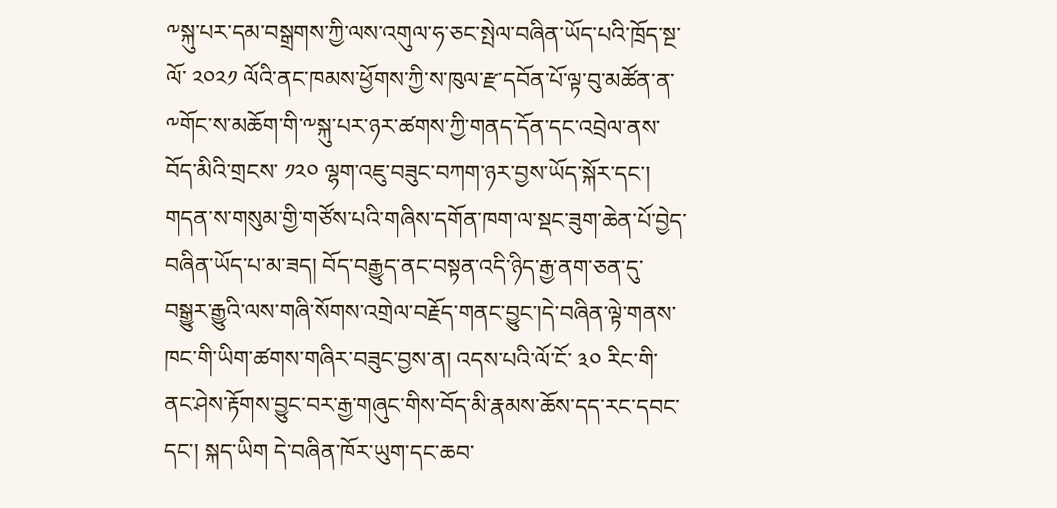༸སྐུ་པར་དམ་བསྒྲགས་ཀྱི་ལས་འགུལ་ཧ་ཅང་སྤེལ་བཞིན་ཡོད་པའི་ཁྲོད་སྔ་ལོ་ ༢༠༢༡ ལོའི་ནང་ཁམས་ཕྱོགས་ཀྱི་ས་ཁུལ་རྫ་དབོན་པོ་ལྟ་བུ་མཚོན་ན་༸གོང་ས་མཆོག་གི་༸སྐུ་པར་ཉར་ཚགས་ཀྱི་གནད་དོན་དང་འབྲེལ་ནས་བོད་མིའི་གྲངས་ ༡༢༠ ལྷག་འཇུ་བཟུང་བཀག་ཉར་བྱས་ཡོད་སྐོར་དང་། གདན་ས་གསུམ་གྱི་གཙོས་པའི་གཞིས་དགོན་ཁག་ལ་སྡང་ཟུག་ཆེན་པོ་བྱེད་བཞིན་ཡོད་པ་མ་ཟད། བོད་བརྒྱུད་ནང་བསྟན་འདི་ཉིད་རྒྱ་ནག་ཅན་དུ་བསྒྱུར་རྒྱུའི་ལས་གཞི་སོགས་འགྲེལ་བརྗོད་གནང་བྱུང་།དེ་བཞིན་ལྟེ་གནས་ཁང་གི་ཡིག་ཚགས་གཞིར་བཟུང་བྱས་ན། འདས་པའི་ལོ་ངོ་ ༣༠ རིང་གི་ནང་ཤེས་རྟོགས་བྱུང་བར་རྒྱ་གཞུང་གིས་བོད་མི་རྣམས་ཆོས་དད་རང་དབང་དང་། སྐད་ཡིག དེ་བཞིན་ཁོར་ཡུག་དང་ཆབ་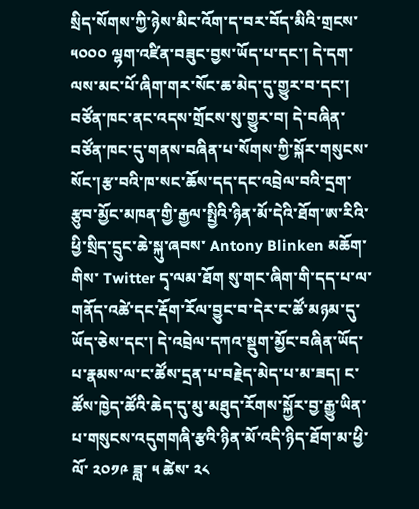སྲིད་སོགས་ཀྱི་ཉེས་མིང་འོག་ད་བར་བོད་མིའི་གྲངས་ ༥༠༠༠ ལྷག་འཛིན་བཟུང་བྱས་ཡོད་པ་དང་། དེ་དག་ལས་མང་པོ་ཞིག་གར་སོང་ཆ་མེད་དུ་གྱུར་བ་དང་། བཙོན་ཁང་ནང་འདས་གྲོངས་སུ་གྱུར་བ། དེ་བཞིན་བཙོན་ཁང་དུ་གནས་བཞིན་པ་སོགས་ཀྱི་སྐོར་གསུངས་སོང་།རྩ་བའི་ཁ་སང་ཆོས་དད་དང་འབྲེལ་བའི་དྲག་རྩུབ་མྱོང་མཁན་གྱི་རྒྱལ་སྤྱིའི་ཉིན་མོ་དེའི་ཐོག་ཨ་རིའི་ཕྱི་སྲིད་དྲུང་ཆེ་སྐུ་ཞབས་ Antony Blinken མཆོག་གིས་ Twitter དྭ་ལམ་ཐོག སུ་གང་ཞིག་གི་དད་པ་ལ་གནོད་འཚེ་དང་རྡོག་རོལ་བྱུང་བ་དེར་ང་ཚོ་མཉམ་དུ་ཡོད་ཅེས་དང་། དེ་འབྲེལ་དཀའ་སྡུག་མྱོང་བཞིན་ཡོད་པ་རྣམས་ལ་ང་ཚོས་དྲན་པ་བརྗེད་མེད་པ་མ་ཟད། ང་ཚོས་ཁྱེད་ཚོའི་ཆེད་དུ་མུ་མཐུད་རོགས་སྐྱོར་བྱ་རྒྱུ་ཡིན་པ་གསུངས་འདུགགཞི་རྩའི་ཉིན་མོ་འདི་ཉིད་ཐོག་མ་ཕྱི་ལོ་ ༢༠༡༩ ཟླ་ ༥ ཚེས་ ༢༨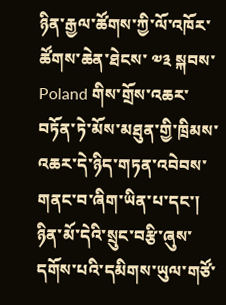ཉིན་རྒྱལ་ཚོགས་ཀྱི་ལོ་འཁོར་ཚོགས་ཆེན་ཐེངས་ ༧༣ སྐབས་ Poland གིས་གྲོས་འཆར་བཏོན་ཏེ་མོས་མཐུན་གྱི་ཁྲིམས་འཆར་དེ་ཉིད་གཏན་འབེབས་གནང་བ་ཞིག་ཡིན་པ་དང་། ཉིན་མོ་དེའི་སྲུང་བརྩི་ཞུས་དགོས་པའི་དམིགས་ཡུལ་གཙོ་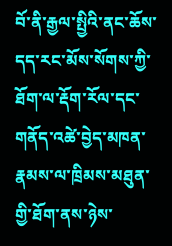བོ་ནི་རྒྱལ་སྤྱིའི་ནང་ཆོས་དད་རང་མོས་སོགས་ཀྱི་ཐོག་ལ་རྡོག་རོལ་དང་གནོད་འཚེ་བྱེད་མཁན་རྣམས་ལ་ཁྲིམས་མཐུན་གྱི་ཐོག་ནས་ཉེས་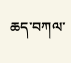ཆད་བཀལ་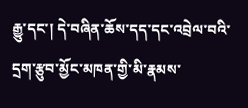རྒྱུ་དང་། དེ་བཞིན་ཆོས་དད་དང་འབྲེལ་བའི་དྲག་རྩུབ་མྱོང་མཁན་གྱི་མི་རྣམས་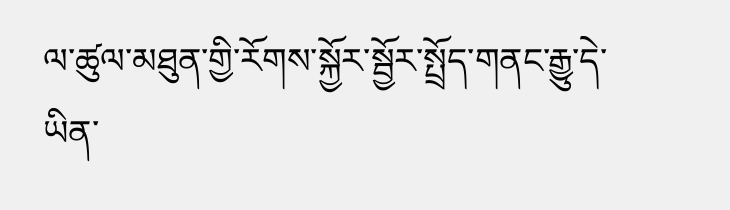ལ་ཚུལ་མཐུན་གྱི་རོགས་སྐྱོར་སྦྱོར་སྤྲོད་གནང་རྒྱུ་དེ་ཡིན་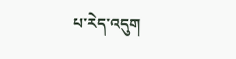པ་རེད་འདུག